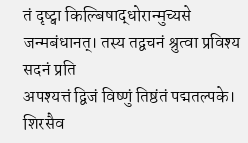तं दृष्ट्वा किल्बिषाद्धोरान्मुच्यसे जन्मबंधानत्। तस्य तद्वचनं श्रुत्वा प्रविश्य सदनं प्रति
अपश्यत्तं द्विजं विष्णुं तिष्ठंतं पद्मतल्पके। शिरसैव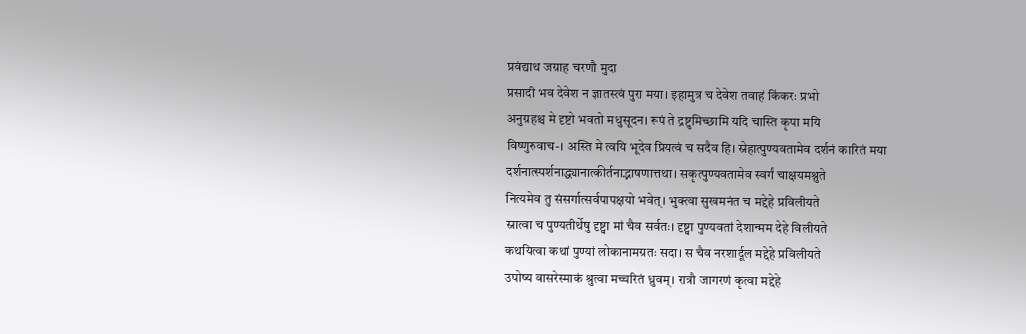प्रवंद्याथ जग्राह चरणौ मुदा
प्रसादी भव देवेश न ज्ञातस्त्वं पुरा मया। इहामुत्र च देवेश तवाहं किंकरः प्रभो
अनुग्रहश्च मे दृष्टो भवतो मधुसूदन। रूपं ते द्रष्टुमिच्छामि यदि चास्ति कृपा मयि
विष्णुरुवाच-। अस्ति मे त्वयि भूदेव प्रियत्वं च सदैव हि। स्नेहात्पुण्यवतामेव दर्शनं कारितं मया
दर्शनात्स्पर्शनाद्ध्यानात्कीर्तनाद्भाषणात्तथा। सकृत्पुण्यवतामेव स्वर्गं चाक्षयमश्नुते
नित्यमेव तु संसर्गात्सर्वपापक्षयो भवेत्। भुक्त्वा सुखमनंत च मद्देहे प्रविलीयते
स्नात्वा च पुण्यतीर्थेषु दृष्ट्वा मां चैव सर्वतः। दृष्ट्वा पुण्यवतां देशान्मम देहे विलीयते
कथयित्वा कथां पुण्यां लोकानामग्रतः सदा। स चैव नरशार्दूल मद्देहे प्रविलीयते
उपोष्य वासरेस्माकं श्रुत्वा मच्चरितं ध्रुवम्। रात्रौ जागरणं कृत्वा मद्देहे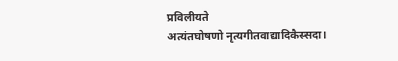प्रविलीयते
अत्यंतघोषणो नृत्यगीतवाद्यादिकैस्सदा।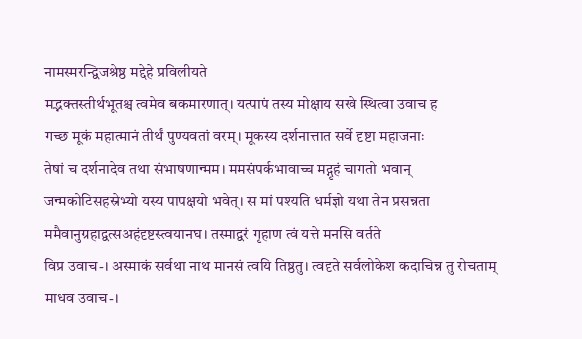नामस्मरन्द्विजश्रेष्ठ मद्देहे प्रविलीयते
मद्भक्तस्तीर्थभूतश्च त्वमेव बकमारणात्। यत्पापं तस्य मोक्षाय सखे स्थित्वा उवाच ह
गच्छ मूकं महात्मानं तीर्थं पुण्यवतां वरम्। मूकस्य दर्शनात्तात सर्वे दृष्टा महाजनाः
तेषां च दर्शनादेव तथा संभाषणान्मम। ममसंपर्कभावाच्च मद्गृहं चागतो भवान्
जन्मकोटिसहस्रेभ्यो यस्य पापक्षयो भवेत्। स मां पश्यति धर्मज्ञो यथा तेन प्रसन्नता
ममैवानुग्रहाद्वत्सअहंदृष्टस्त्वयानघ। तस्माद्वरं गृहाण त्वं यत्ते मनसि वर्तते
विप्र उवाच-। अस्माकं सर्वथा नाथ मानसं त्वयि तिष्ठतु। त्वदृते सर्वलोकेश कदाचिन्न तु रोचताम्
माधव उवाच-।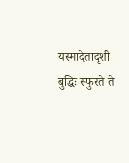यस्मादेतादृशी बुद्धिः स्फुरते ते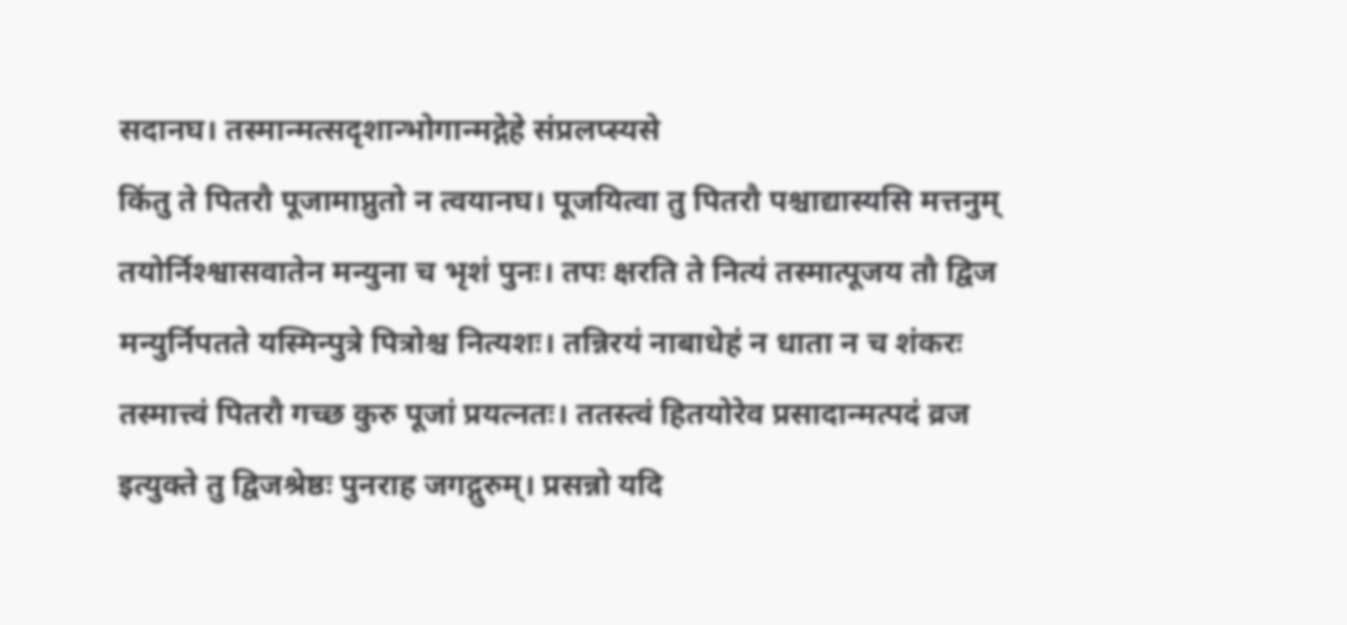सदानघ। तस्मान्मत्सदृशान्भोगान्मद्गेहे संप्रलप्स्यसे
किंतु ते पितरौ पूजामाप्नुतो न त्वयानघ। पूजयित्वा तु पितरौ पश्चाद्यास्यसि मत्तनुम्
तयोर्निश्श्वासवातेन मन्युना च भृशं पुनः। तपः क्षरति ते नित्यं तस्मात्पूजय तौ द्विज
मन्युर्निपतते यस्मिन्पुत्रे पित्रोश्च नित्यशः। तन्निरयं नाबाधेहं न धाता न च शंकरः
तस्मात्त्वं पितरौ गच्छ कुरु पूजां प्रयत्नतः। ततस्त्वं हितयोरेव प्रसादान्मत्पदं व्रज
इत्युक्ते तु द्विजश्रेष्ठः पुनराह जगद्गुरुम्। प्रसन्नो यदि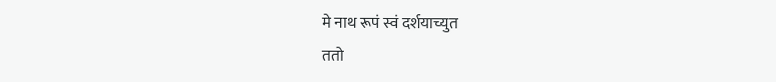मे नाथ रूपं स्वं दर्शयाच्युत
ततो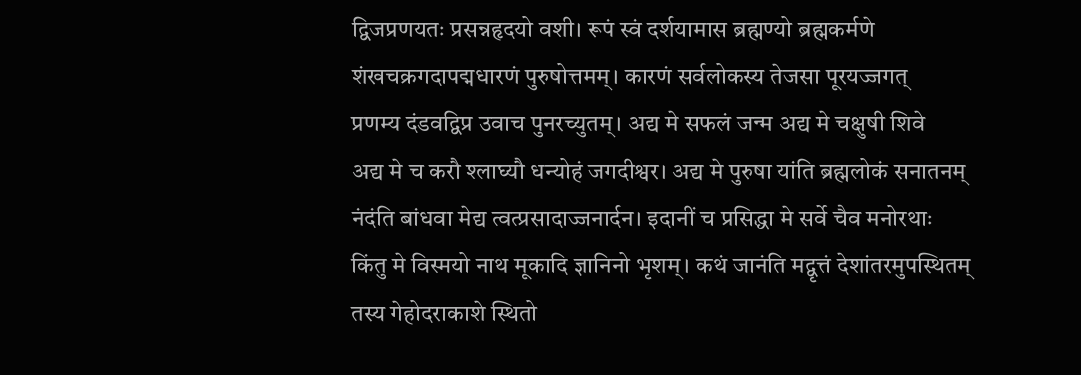द्विजप्रणयतः प्रसन्नहृदयो वशी। रूपं स्वं दर्शयामास ब्रह्मण्यो ब्रह्मकर्मणे
शंखचक्रगदापद्मधारणं पुरुषोत्तमम्। कारणं सर्वलोकस्य तेजसा पूरयज्जगत्
प्रणम्य दंडवद्विप्र उवाच पुनरच्युतम्। अद्य मे सफलं जन्म अद्य मे चक्षुषी शिवे
अद्य मे च करौ श्लाघ्यौ धन्योहं जगदीश्वर। अद्य मे पुरुषा यांति ब्रह्मलोकं सनातनम्
नंदंति बांधवा मेद्य त्वत्प्रसादाज्जनार्दन। इदानीं च प्रसिद्धा मे सर्वे चैव मनोरथाः
किंतु मे विस्मयो नाथ मूकादि ज्ञानिनो भृशम्। कथं जानंति मद्वृत्तं देशांतरमुपस्थितम्
तस्य गेहोदराकाशे स्थितो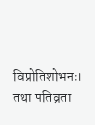विप्रोतिशोभनः। तथा पतिव्रता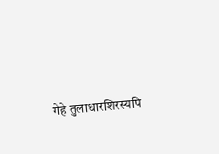गेहे तुलाधारशिरस्यपि